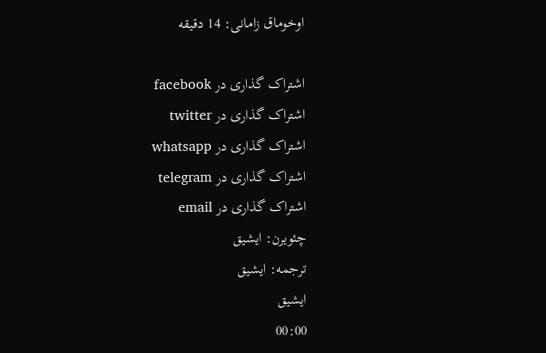اوخوماق زامانی: 14 دقیقه

اشتراک گذاری در facebook
اشتراک گذاری در twitter
اشتراک گذاری در whatsapp
اشتراک گذاری در telegram
اشتراک گذاری در email
چئویرن: ایشیق
ترجمه: ایشیق
ایشیق
00:00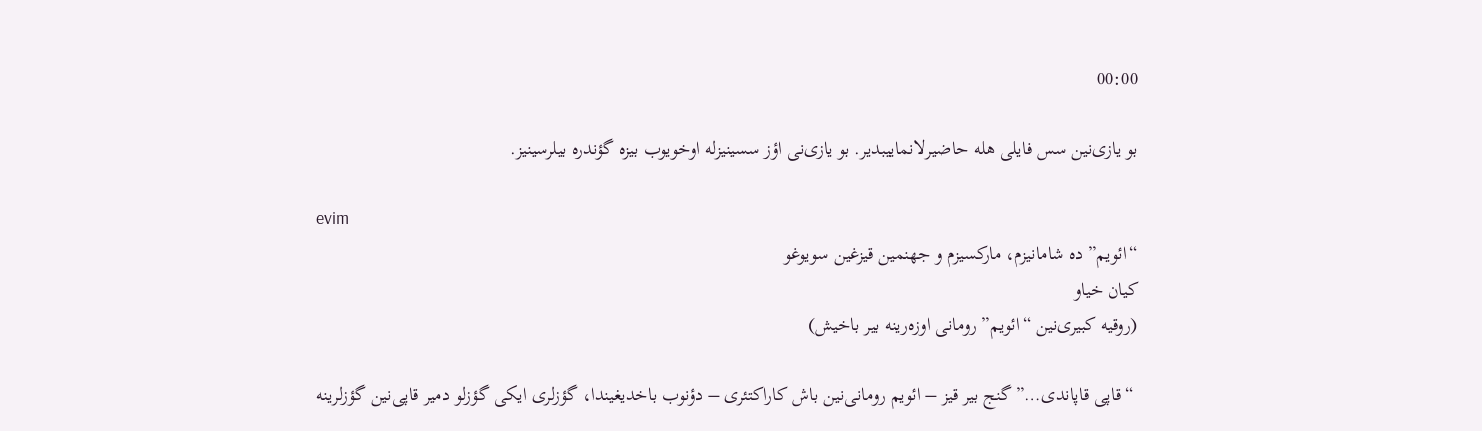00:00

بو یازی‌نین سس فایلی هله حاضیرلانماییبدیر. بو یازی‌نی اؤز سسینیزله اوخویوب بیزه گؤندره بیلرسینیز.

evim
“ائویم” ده شامانیزم، مارکسیزم و جهنمین قیزغین سویوغو
کیان خیاو
(روقیه کبیری‌نین “ائویم” رومانی اوزه‌رینه بیر باخیش)

 “قاپی قاپاندی…” گنج بیر قیز – ائویم رومانی‌نین باش کاراکتئری – دؤنوب باخدیغیندا، گؤزلری ایکی گؤزلو دمیر قاپی‌نین گؤزلرینه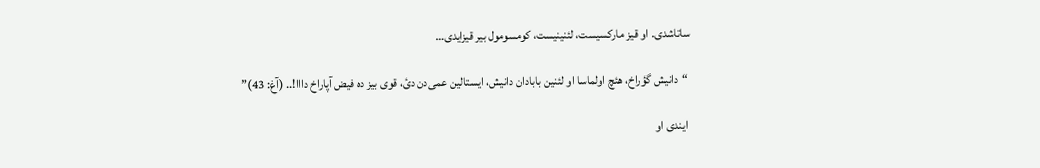ساتاشدی. او قیز مارکسیست، لئنینیست، کومسومول بیر قیزایدی…

 “دانیش گؤراخ، هئچ اولماسا او لئنین بابا‌دان دانیش، ایستالین عمی‌دن دئ، قوی بیز ده فیض آپاراخ دااا!.. (آغ: 43)”

 ایندی او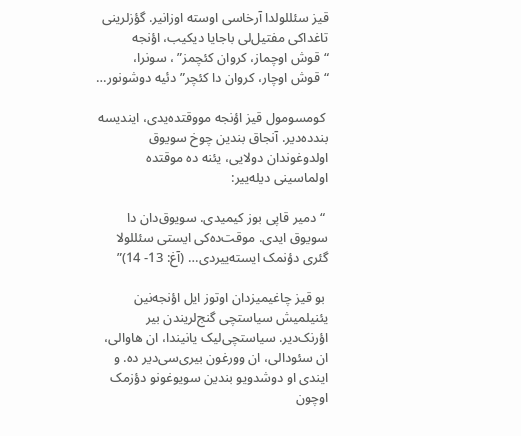قیز سئللولدا آرخاسی اوسته اوزانیر. گؤزلرینی تاغداکی مفتیل‌لی باجایا دیکیب، اؤنجه “قوش اوچماز، کروان کئچمز” ، سونرا، “قوش اوچار، کروان دا کئچر” دئیه دوشونور…

 کومسومول قیز اؤنجه مووقتده‌یدی، ایندیسه بندده‌دیر. آنجاق بندین چوخ سویوق اولدوغوندان دولایی، یئنه ده موقتده اولماسینی دیله‌ییر:

 “دمیر قاپی بوز کیمیدی. سویوق‌دان دا سویوق ایدی. موقت‌ده‌کی ایستی سئللولا گئری دؤنمک ایسته‌ییردی… (آغ: 13- 14)”

 بو قیز چاغیمیزدان اوتوز ایل اؤنجه‌نین یئنیلمیش سیاستچی گنج‌لریندن بیر اؤرنک‌دیر. سیاستچی‌لیک یانیندا، ان هاوا‌لی، ان سئودا‌لی، ان وورغون بیری‌سی‌دیر ده. و ایندی او دوشدویو بندین سویوغونو دؤزمک اوچون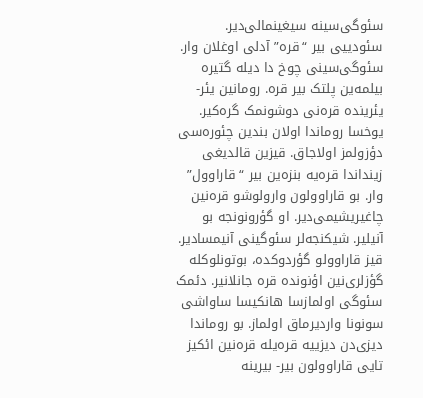سئوگی‌سینه سیغینما‌لی‌دیر. سئودییی بیر “قره” آدلی اوغلان وار. سئوگی‌سینی چوخ دا دیله گتیره بیلمه‌ین پلتک بیر قره. رومانین یئر- یئرینده قره‌نی دوشونمک گره‌کیر. یوخسا روماندا اولان بندین چئوره‌سی دؤزولمز اولا‌جاق. قیزین قالدیغی زینداندا قره‌یه بنزه‌ین بیر “قاراوول” وار. بو قاراوولون وارولوشو قره‌نین چاغیریشیمی‌دیر. او گؤرونونجه بو آنیلیر. شیکنجه‌لر سئوگینی آنیمسا‌دیر. قیز قاراوولو گؤردوکده، بوتونلوکله گؤزلری‌نین اؤنونده قره جانلانیر. دئمک سئوگی اولمازسا هانکیسا ساواشی سونونا واردیرماق اولماز. بو روماندا دیزی‌دن دیزییه قره‌یله قره‌نین ائکیز تایی قاراوولون بیر- بیرینه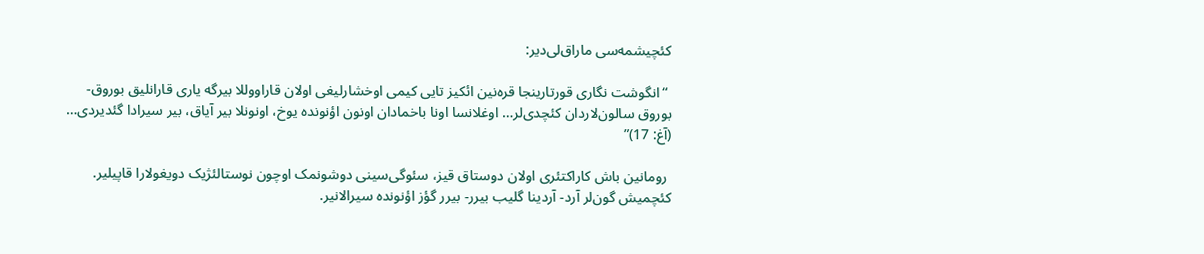کئچیشمه‌سی ماراق‌لی‌دیر:

 “انگوشت نگاری قورتارینجا قره‌نین ائکیز تایی کیمی اوخشارلیغی اولان قاراووللا بیرگه یاری قارانلیق بوروق- بوروق سالون‌لاردان کئچدی‌لر… اوغلانسا اونا باخما‌دان اونون اؤنونده یوخ، اونونلا بیر آیاق، بیر سیرادا گئدیردی… (آغ: 17)”

 رومانین باش کاراکتئری اولان دوستاق قیز، سئوگی‌سینی دوشونمک اوچون نوستالئژیک دویغولارا قاپیلیر. کئچمیش گون‌لر آرد- آردینا گلیب بیرر- بیرر گؤز اؤنونده سیرا‌لانیر.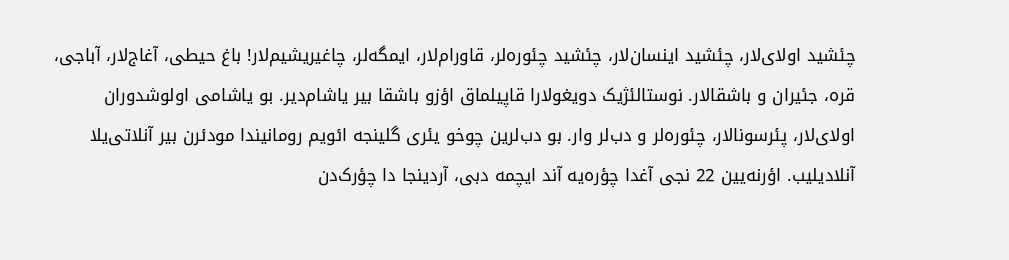چئشید اولای‌لار، چئشید اینسان‌لار، چئشید چئوره‌لر، قاورام‌لار، ایمگه‌لر، چاغیریشیم‌لار! باغ حیطی، آغاج‌لار، آباجی، قره، جئیران و باشقا‌لار. نوستالئژیک دویغولارا قاپیلماق اؤزو باشقا بیر یاشام‌دیر. بو یاشامی اولوشدوران اولای‌لار، پئرسونا‌لار، چئوره‌لر و دب‌لر وار. بو دب‌لرین چوخو یئری گلینجه ائویم رومانیندا مودئرن بیر آنلاتی‌یلا آنلادیلیب. اؤرنه‌یین 22 نجی آغدا چؤره‌یه آند ایچمه دبی، آردینجا دا چؤرک‌دن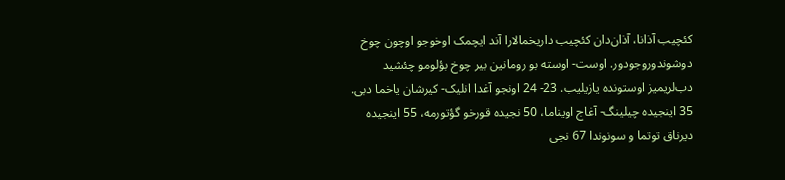کئچیب آذانا، آذان‌دان کئچیب داریخما‌لارا آند ایچمک اوخوجو اوچون چوخ دوشوندوروجودور. اوست- اوسته بو رومانین بیر چوخ بؤلومو چئشید دب‌لریمیز اوستونده یازیلیب. 23- 24 اونجو آغدا انلیک- کیرشان یاخما دبی. 35 اینجیده چیلینگ- آغاج اویناما، 50 نجیده قورخو گؤتورمه، 55 اینجیده دیرناق توتما و سونوندا 67 نجی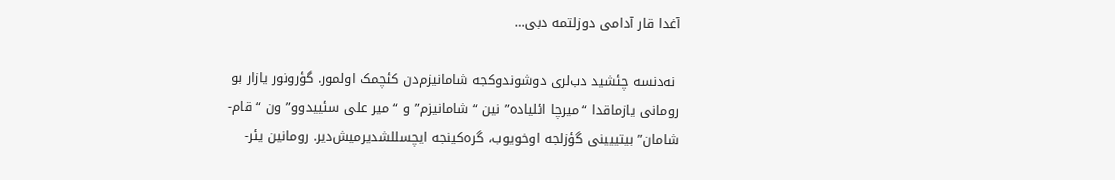آغدا قار آدامی دوزلتمه دبی…

 نه‌دنسه چئشید دب‌لری دوشوندوکجه شامانیزم‌دن کئچمک اولمور. گؤرونور یازار بو رومانی یازماقدا “میرچا ائلیاده” نین “شامانیزم” و “میر علی سئییدوو” ون “قام- شامان” بیتییینی گؤزلجه اوخویوب، گره‌کینجه ایچسللشدیرمیش‌دیر. رومانین یئر-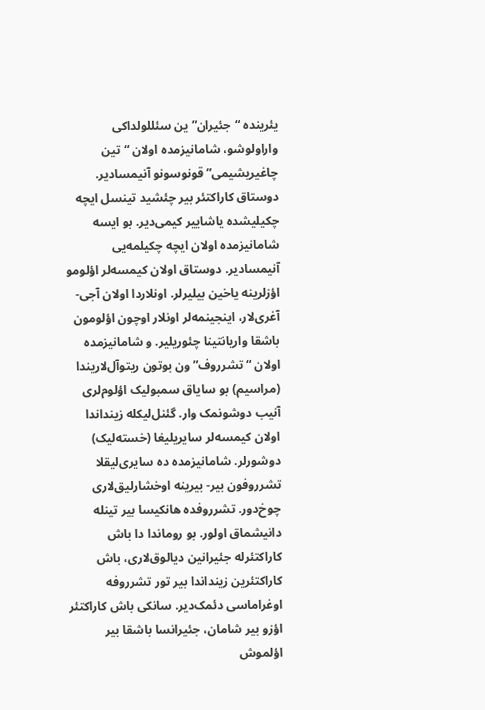یئرینده “جئیران” ین سئللولداکی واراولوشو، شامانیزمده اولان “تین چاغیریشیمی” قونوسونو آنیمسا‌دیر. دوستاق کاراکتئر بیر چئشید تینسل ایچه چکیلیشده یاشاییر کیمی‌دیر. بو ایسه شامانیزمده اولان ایچه چکیلمه‌یی آنیمسا‌دیر. دوستاق اولان کیمسه‌لر اؤلومو اؤزلرینه یاخین بیلیرلر. اونلاردا اولان آجی- آغری‌لار، اینجینمه‌لر اونلار اوچون اؤلومون باشقا واریانتینا چئوریلیر. و شامانیزمده اولان “تشرروف” ون بوتون ریتوآل‌لاریندا (مراسیم) بو سایاق سمبولیک اؤلوم‌لری آنیب دوشونمک وار. گئنل‌لیکله زینداندا اولان کیمسه‌لر سایریلیغا (خسته‌لیک) دوشورلر. شامانیزمده ده سایری‌لیقلا تشرروفون بیر- بیرینه اوخشارلیق‌لاری چوخ‌دور. تشرروفده هانکیسا بیر تینله دانیشماق اولور. بو روماندا دا باش کاراکتئرله جئیرانین دیالوق‌لاری، باش کاراکتئرین زینداندا بیر تور تشرروفه اوغراماسی دئمک‌دیر. سانکی باش کاراکتئر اؤزو بیر شامان، جئیرانسا باشقا بیر اؤلموش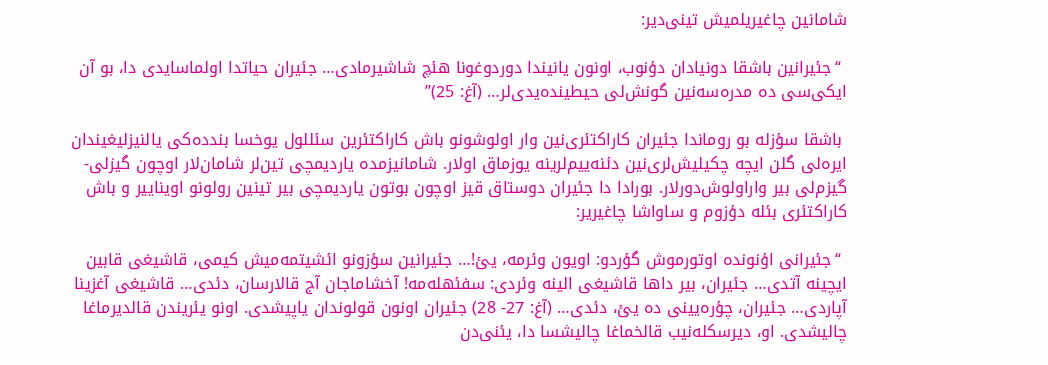شامانین چاغیریلمیش تینی‌دیر:

 “جئیرانین باشقا دونیا‌دان دؤنوب، اونون یانیندا دوردوغونا هئچ شاشیرمادی… جئیران حیاتدا اولماسایدی دا، بو آن ایکی‌سی ده مدره‌سه‌نین گونش‌لی حیطینده‌یدی‌لر… (آغ: 25)”

 باشقا سؤزله بو روماندا جئیران کاراکتئری‌نین وار اولوشونو باش کاراکتئرین سئللول یوخسا بندده‌کی یالنیزلیغیندان ایره‌لی گلن ایچه چکیلیش‌لری‌نین دئنه‌ییم‌لرینه یوزماق اولار. شامانیزمده یاردیمچی تین‌لر شامان‌لار اوچون گیزلی- گیزم‌لی بیر واراولوش‌دورلار. بورادا دا جئیران دوستاق قیز اوچون بوتون یاردیمچی بیر تینین رولونو اویناییر و باش کاراکتئری بئله دؤزوم و ساواشا چاغیریر:

 “جئیرانی اؤنونده اوتورموش گؤردو: اویون وئرمه، یئ!… جئیرانین سؤزونو ائشیتمه‌میش کیمی، قاشیغی قابین ایچینه آتدی… جئیران، بیر داها قاشیغی الینه وئردی: سفئهله‌مه! آخشاماجان آج قالارسان، دئدی… قاشیغی آغزینا آپاردی… جئیران، چؤره‌یینی ده یئ، دئدی… (آغ: 27- 28) جئیران اونون قولوندان یاپیشدی. اونو یئریندن قالدیرماغا چالیشدی. او، دیرسکله‌نیب قالخماغا چالیشسا دا، یئنی‌دن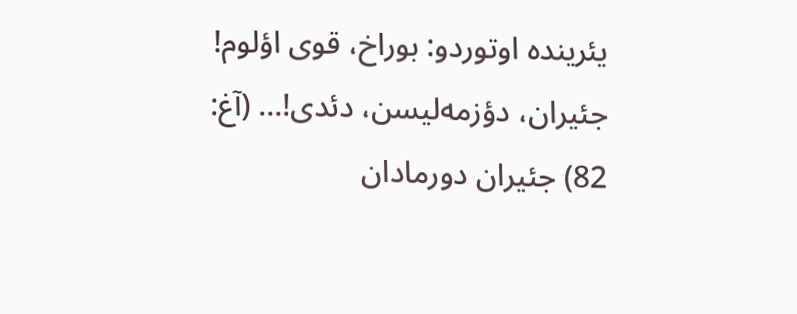یئرینده اوتوردو: بوراخ، قوی اؤلوم! جئیران، دؤزمه‌لیسن، دئدی!… (آغ: 82) جئیران دورما‌دان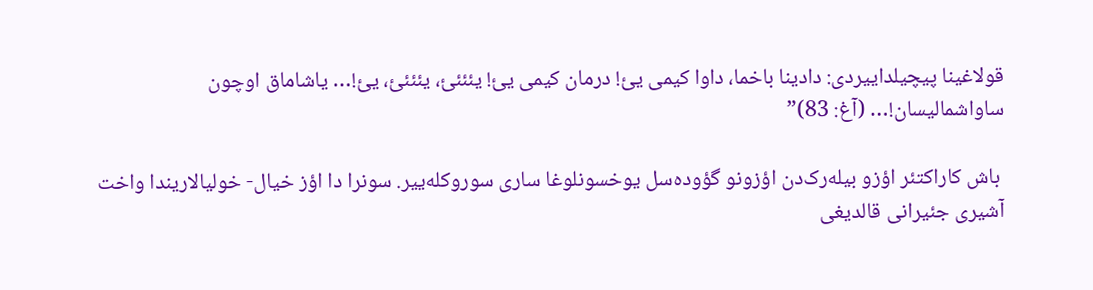قولاغینا پیچیلداییردی: دادینا باخما، داوا کیمی یئ! درمان کیمی یئ! یئئئئ، یئئئئ، یئ!… یاشاماق اوچون ساواشما‌لیسان!… (آغ: 83)”

 باش کاراکتئر اؤزو بیله‌رک‌دن اؤزونو گؤوده‌سل یوخسونلوغا ساری سوروکله‌ییر. سونرا دا اؤز خیال- خولیا‌لاریندا واخت آشیری جئیرانی قالدیغی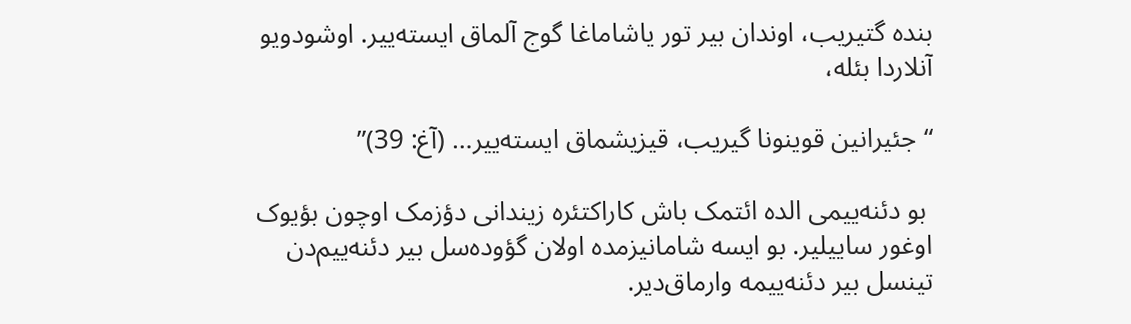بنده گتیریب، اوندان بیر تور یاشاماغا گوج آلماق ایسته‌ییر. اوشودویو آنلاردا بئله،

“جئیرانین قوینونا گیریب، قیزیشماق ایسته‌ییر… (آغ: 39)”

 بو دئنه‌ییمی الده ائتمک باش کاراکتئره زیندانی دؤزمک اوچون بؤیوک اوغور ساییلیر. بو ایسه شامانیزمده اولان گؤوده‌سل بیر دئنه‌ییم‌دن تینسل بیر دئنه‌ییمه وارماق‌دیر.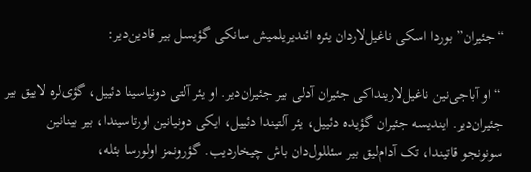“جئیران” بوردا اسکی ناغیل‌لاردان یئره ائندیریلمیش سانکی گؤیسل بیر قادین‌دیر:

 “او آباجی‌نین ناغیل‌لارینداکی جئیران آدلی بیر جئیران‌دیر. او یئر آلتی دونیاسینا دئییل، گؤی‌لره لاییق بیر جئیران‌دیر. ایندیسه جئیران گؤیده دئییل، یئر آلتیندا دئییل، ایکی دونیانین اورتاسیندا، بیر بینانین سونونجو قاتیندا، تک آدام‌لیق بیر سئللول‌دان باش چیخاردیب. گؤرونمز اولورسا بئله،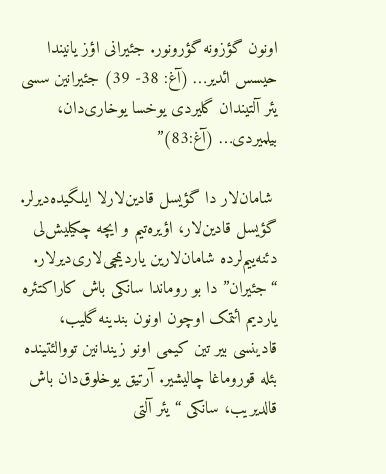اونون گؤزونه گؤرونور. جئیرانی اؤز یانیندا حیسس ائدیر… (آغ: 38- 39) جئیرانین سسی یئر آلتیندان گلیردی یوخسا یوخاری‌دان، بیلمیردی… (آغ:83)”

 شامان‌لار دا گؤیسل قادین‌لارلا ایلگیده‌دیرلر. گؤیسل قادین‌لار، اؤیره‌تیم و ایچه چکیلیش‌لی دئنه‌ییم‌لرده شامان‌لارین یاردیمچی‌لاری‌دیرلار. “جئیران” دا بو روماندا سانکی باش کاراکتئره یاردیم ائتمک اوچون اونون بندینه گلیب، قادینسی بیر تین کیمی اونو زیندانین تووالئتینده بئله قوروماغا چالیشیر. آرتیق یوخلوق‌دان باش قالدیریب، سانکی “یئر آلتی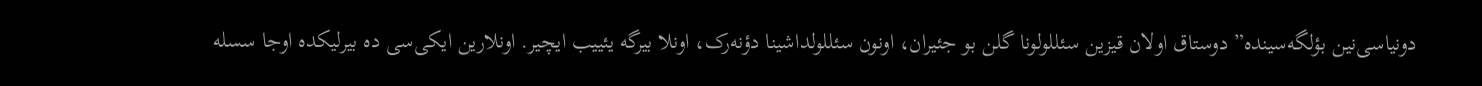دونیاسی‌نین بؤلگه‌سینده” دوستاق اولان قیزین سئللولونا گلن بو جئیران، اونون سئللولداشینا دؤنه‌رک، اونلا بیرگه یئییب ایچیر. اونلارین ایکی‌سی ده بیرلیکده اوجا سسله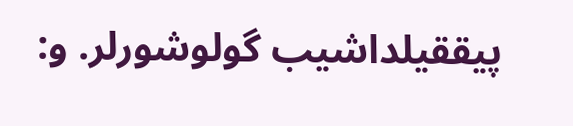پیققیلداشیب گولوشورلر. و: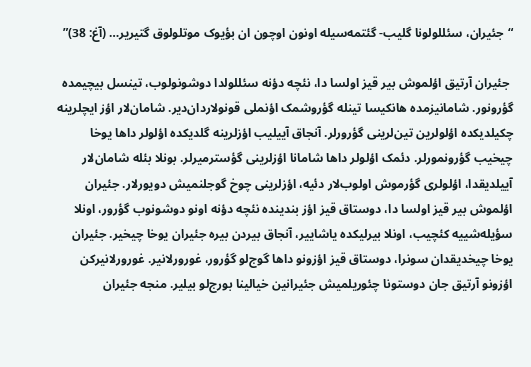“جئیران، سئللولونا گلیب- گئتمه‌سیله اونون اوچون ان بؤیوک موتلولوق گتیریر… (آغ: 38)”

 جئیران آرتیق اؤلموش بیر قیز اولسا دا، نئچه دؤنه سئللولدا دوشونولوب، تینسل بیچیمده گؤرونور. شامانیزمده هانکیسا تینله گؤروشمک اؤنملی قونولاردان‌دیر. شامان‌لار اؤز ایچلرینه چکیلدیکده اؤلولرین تین‌لرینی گؤرورلر. آنجاق آییلیب اؤزلرینه گلدیکده اؤلولر داها یوخا چیخیب گؤرونمورلر. دئمک اؤلولر داها شامانا اؤزلرینی گؤسترمیرلر. بونلا بئله شامان‌لار آییلدیقدا، اؤلولری گؤرموش اولوب‌لار دئیه، اؤزلرینی چوخ گوجلنمیش دویورلار. جئیران اؤلموش بیر قیز اولسا دا، دوستاق قیز اؤز بندینده نئچه دؤنه اونو دوشونوب گؤرور، اونلا سؤیله‌شییه کئچیب، اونلا بیرلیکده یاشاییر، آنجاق بیردن بیره جئیران یوخا چیخیر. جئیران یوخا چیخدیقدان سونرا، دوستاق قیز اؤزونو داها گوج‌لو گؤرور، غورورلانیر. غورورلانیرکن اؤزونو آرتیق جان دوستونا چئوریلمیش جئیرانین خیالینا بورج‌لو بیلیر. منجه جئیران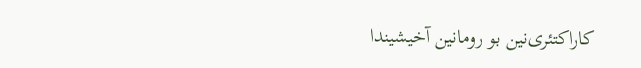کاراکتئری‌نین بو رومانین آخیشیندا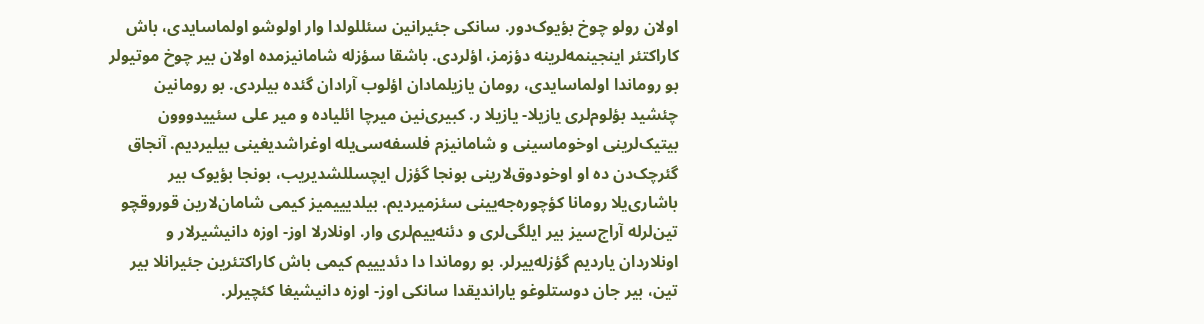اولان رولو چوخ بؤیوک‌دور. سانکی جئیرانین سئللولدا وار اولوشو اولماسایدی، باش کاراکتئر اینجینمه‌لرینه دؤزمز، اؤلردی. باشقا سؤزله شامانیزمده اولان بیر چوخ موتیو‌لر بو روماندا اولماسایدی، رومان یازیلما‌دان اؤلوب آرا‌دان گئده بیلردی. بو رومانین چئشید بؤلوم‌لری یازیلا- یازیلا ر. کبیری‌نین میرچا ائلیاده و میر علی سئییدووون بیتیک‌لرینی اوخوماسینی و شامانیزم فلسفه‌سی‌یله اوغراشدیغینی بیلیردیم. آنجاق گئرچک‌دن ده او اوخودوق‌لارینی بونجا گؤزل ایچسللشدیریب، بونجا بؤیوک بیر باشاری‌یلا رومانا کؤچوره‌جه‌یینی سئزمیردیم. بیلدیییمیز کیمی شامان‌لارین قوروقچو تین‌لرله آراج‌سیز بیر ایلگی‌لری و دئنه‌ییم‌لری وار. اونلارلا اوز- اوزه دانیشیرلار و اونلاردان یاردیم گؤزله‌ییرلر. بو روماندا دا دئدیییم کیمی باش کاراکتئرین جئیرانلا بیر تین، بیر جان دوستلوغو یاراندیقدا سانکی اوز- اوزه دانیشیغا کئچیرلر.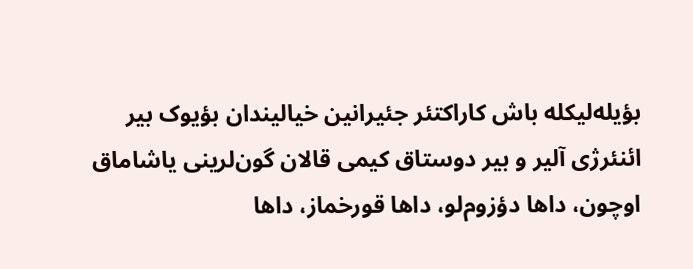بؤیله‌لیکله باش کاراکتئر جئیرانین خیالیندان بؤیوک بیر ائنئرژی آلیر و بیر دوستاق کیمی قالان گون‌لرینی یاشاماق اوچون، داها دؤزوم‌لو، داها قورخماز، داها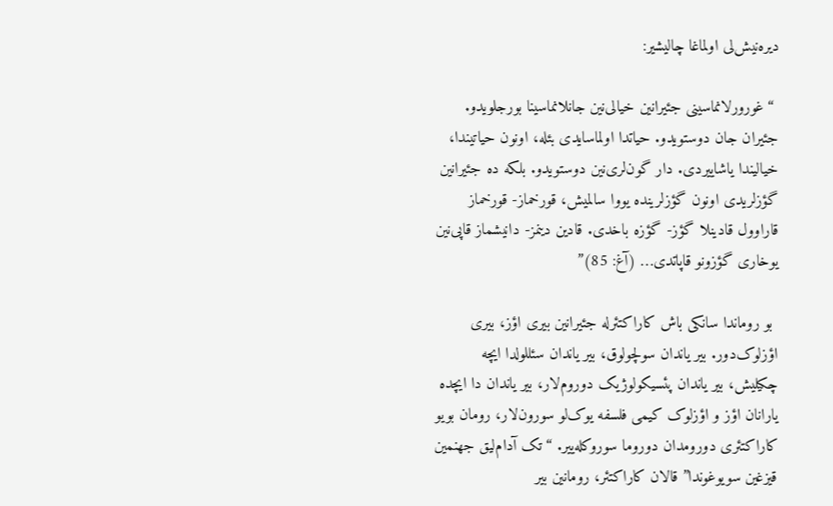دیره‌نیش‌لی اولماغا چالیشیر:

 “غورورلانماسینی جئیرانین خیا‌لی‌نین جانلانماسینا بورجلویدو. جئیران جان دوستویدو. حیاتدا اولماسایدی بئله، اونون حیاتیندا، خیالیندا یاشاییردی. دار گون‌لری‌نین دوستویدو. بلکه ده جئیرانین گؤزلریدی اونون گؤزلرینده یووا سالمیش، قورخماز- قورخماز قاراوول قادینلا گؤز- گؤزه باخدی. قادین دینمز- دانیشماز قاپی‌نین یوخاری گؤزونو قاپاتدی… (آغ: 85)”

 بو روماندا سانکی باش کاراکتئرله جئیرانین بیری اؤز، بیری اؤزلوک‌دور. بیر یاندان سولچولوق، بیر یاندان سئللولدا ایچه چکیلیش، بیر یاندان پئسیکولوژیک دوروم‌لار، بیر یاندان دا ایچده یارانان اؤز و اؤزلوک کیمی فلسفه یوک‌لو سورون‌لار، رومان بویو کاراکتئری دورومدان دوروما سوروکله‌ییر. “تک آدام‌لیق جهنمین قیزغین سویوغوندا” قالان کاراکتئر، رومانین بیر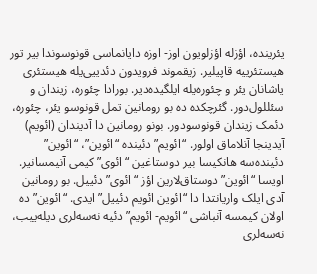یئرینده، اؤزله اؤزلویون اوز- اوزه دایانماسی قونوسوندا بیر تور هیستئرییه قاپیلیر. زیقموند فرویدون دئدییی‌یله هیستئری یاشانان یئر و چئوره‌یله ایلگیده‌دیر. بورادا چئوره، زیندان و سئللول‌دور. گئرچکده ده بو رومانین تمل قونوسو یئر، چئوره، دئمک زیندان قونوسودور. بونو رومانین دا آدیندان (ائویم) آیدینجا آنلاماق اولور. “ائویم” دئینده “ائوین”، “ائوین” دئینده‌سه هانکیسا بیر دوستاغین “ائوی” کیمی آنیمسانیر. اویسا “ائوین” دوستاق‌لارین اؤز “ائوی” دئییل. بو رومانین آدی ایلک واریانتدا دا “ائوین ائویم دئییل” ایدی. “ائوین” ده اولان کیمسه آنباشی “ائویم- ائویم” دئیه نه‌سه‌لری دیله‌ییب، نه‌سه‌لری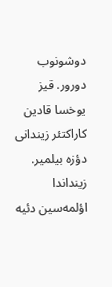دوشونوب دورور. قیز یوخسا قادین کاراکتئر زیندانی دؤزه بیلمیر. زینداندا اؤلمه‌سین دئیه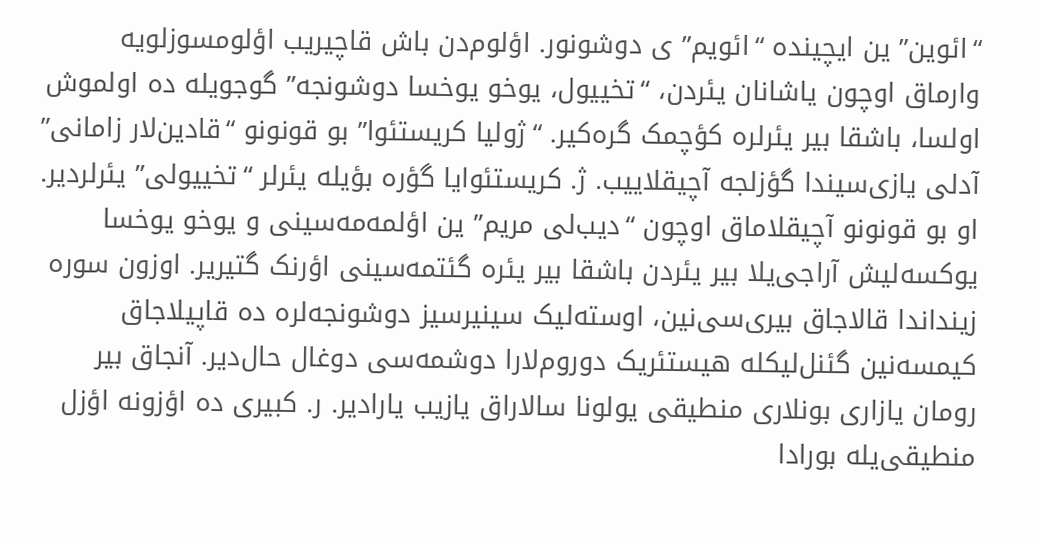“ائوین” ین ایچینده “ائویم” ی دوشونور. اؤلوم‌دن باش قاچیریب اؤلومسوزلویه وارماق اوچون یاشانان یئردن، “تخییول، یوخو یوخسا دوشونجه” گوجویله ده اولموش اولسا، باشقا بیر یئرلره کؤچمک گره‌کیر. “ژولیا کریستئوا” بو قونونو “قادین‌لار زامانی” آدلی یازی‌سیندا گؤزلجه آچیقلاییب. ژ. کریستئوایا گؤره بؤیله یئرلر “تخییولی” یئرلردیر. او بو قونونو آچیقلاماق اوچون “دیب‌لی مریم” ین اؤلمه‌مه‌سینی و یوخو یوخسا یوکسه‌لیش آراجی‌یلا بیر یئردن باشقا بیر یئره گئتمه‌سینی اؤرنک گتیریر. اوزون سوره زینداندا قالا‌جاق بیری‌سی‌نین، اوسته‌لیک سینیرسیز دوشونجه‌لره ده قاپیلا‌جاق کیمسه‌نین گئنل‌لیکله هیستئریک دوروم‌لارا دوشمه‌سی دوغال حال‌دیر. آنجاق بیر رومان یازاری بونلاری منطیقی یولونا سالا‌راق یازیب یارا‌دیر. ر. کبیری ده اؤزونه اؤزل منطیقی‌یله بورادا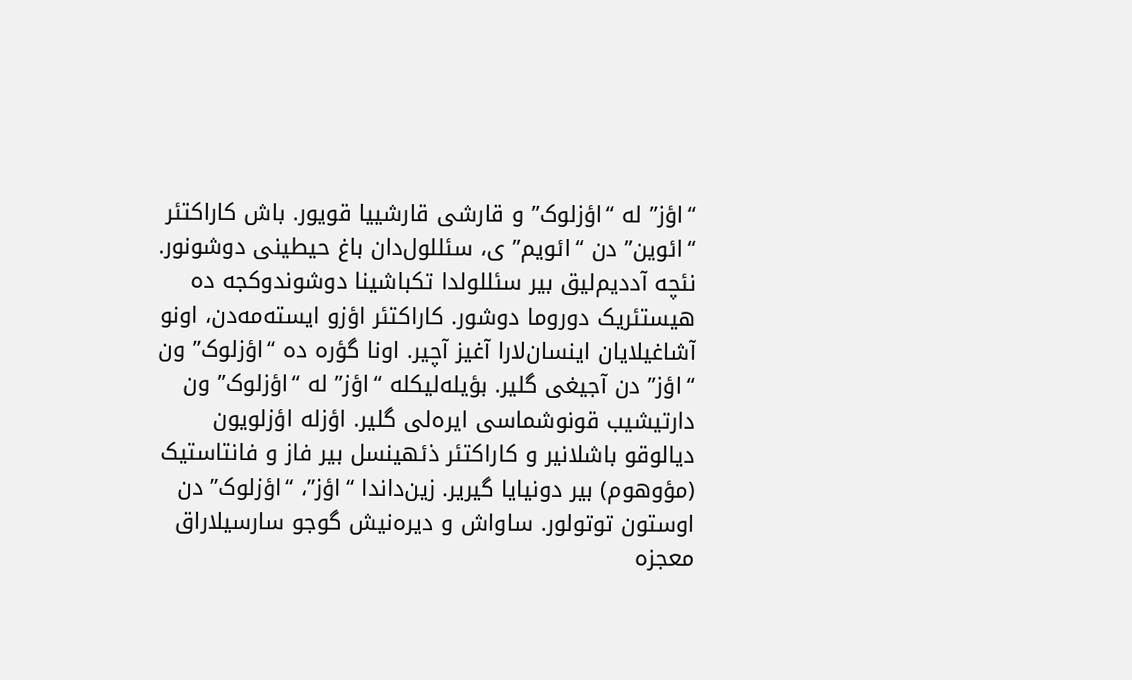“اؤز” له “اؤزلوک” و قارشی قارشییا قویور. باش کاراکتئر “ائوین” دن “ائویم” ی، سئللول‌دان باغ حیطینی دوشونور. نئچه آددیم‌لیق بیر سئللولدا تکباشینا دوشوندوکجه ده هیستئریک دوروما دوشور. کاراکتئر اؤزو ایسته‌مه‌دن، اونو آشاغیلایان اینسان‌لارا آغیز آچیر. اونا گؤره ده “اؤزلوک” ون “اؤز” دن آجیغی گلیر. بؤیله‌لیکله “اؤز” له “اؤزلوک” ون دارتیشیب قونوشماسی ایره‌لی گلیر. اؤزله اؤزلویون دیالوقو باشلانیر و کاراکتئر ذئهینسل بیر فاز و فانتاستیک (مؤوهوم) بیر دونیایا گیریر. زین‌داندا “اؤز”، “اؤزلوک” دن اوستون توتولور. ساواش و دیره‌نیش گوجو سارسیلا‌راق معجزه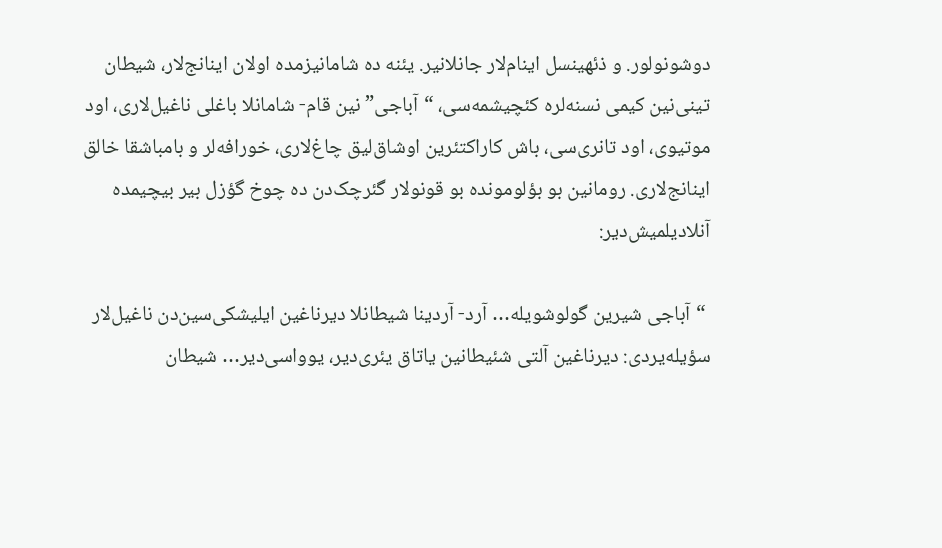دوشونولور. و ذئهینسل اینام‌لار جانلانیر. یئنه ده شامانیزمده اولان اینانج‌لار، شیطان تینی‌نین کیمی نسنه‌لره کئچیشمه‌سی، “آباجی” نین قام- شامانلا باغلی ناغیل‌لاری، اود موتیوی، اود تانری‌سی، باش کاراکتئرین اوشاق‌لیق چاغ‌لاری، خورافه‌لر و بامباشقا خالق اینانج‌لاری. رومانین بو بؤلومونده بو قونولار گئرچک‌دن ده چوخ گؤزل بیر بیچیمده آنلادیلمیش‌دیر:

 “آباجی شیرین گولوشویله… آرد- آردینا شیطانلا دیرناغین ایلیشکی‌سین‌دن ناغیل‌لار سؤیله‌یردی: دیرناغین آلتی شئیطانین یاتاق یئری‌دیر، یوواسی‌دیر… شیطان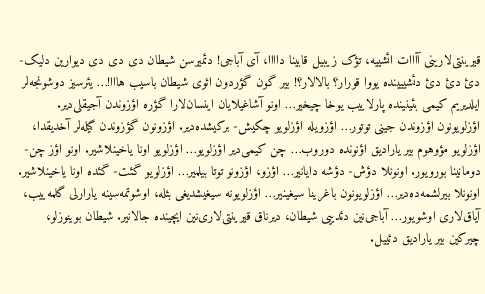قیرینتی‌لارینی آااات ائشییه، تؤک زیبیل قابینا داااا، آی آباجی! دئمیرسن شیطان دی دی دی دیوارین دلیک- دئ دئ دئ دئشییینده یووا قورار؟ بالا‌لار؟! بیر گون گؤردون ائوی شیطان باسیب هااا!… یئرسیز دوشونجه‌لر ایلدیریم کیمی بئینینده پارلاییب یوخا چیخیر… اونو آشاغیلایان اینسان‌لارا گؤره اؤزوندن آجیقلی‌دیر. اؤزلویونون اؤزوندن جینی توتور… اؤزویله اؤزلویو چکیش- برکیشده‌دیر. اؤزونون گؤزوندن گیله‌لر آخدیقدا، اؤزلویو مؤوهوم بیر یارادیق اؤنونده دوروب… چن کیمی‌دیر اؤزلویو… اؤزلویو اونا یاخینلاشیر. اونو اؤز چن- دومانینا بورویور. اونونلا دؤش- دؤشه دایانیر… اؤزو، اؤزونو توتا بیلمیر… اؤزلویو گئت- گئده اونا یاخینلاشیر. اونونلا بیرلشمه‌ده‌دیر… اؤزلویونون باغرینا سیغینیر… اؤزلویونه سیغیشدیغی بئله، اوشوتمه‌سینه یارارلی گلمه‌ییب، آیاق‌لاری اوشویور… آباجی‌نین دئدییی شیطان، دیرناق قیرینتی‌لاری‌نین ایچینده جا‌لانیر. شیطان بوینوزلو، چیرکین بیر یارادیق دئییل.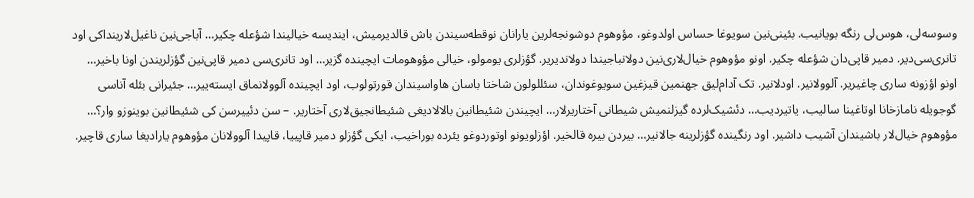وسوسه‌لی، هوس‌لی رنگه بویانیب. بئینی‌نین سویوغا حساس اولدوغو، مؤوهوم دوشونجه‌لرین یارانان نوقطه‌سیندن باش قالدیرمیش، ایندیسه خیالیندا شؤعله چکیر… آباجی‌نین ناغیل‌لارینداکی اود تانری‌سی‌دیر. دمیر قاپی‌دان شؤعله چکیر. اونو مؤوهوم خیال‌لاری‌نین دولانباجیندا دولاندیریر. گؤزلری یومولو، خیا‌لی مؤوهومات ایچینده گزیر… اود تانری‌سی دمیر قاپی‌نین گؤزلریندن اونا باخیر… اونو اؤزونه ساری چاغیریر. آلوو‌لانیر. اودلانیر. تک آدام‌لیق جهنمین قیزغین سویوغوندان، سئللولون شاختا باسان هاواسیندان قورتولوب، اود ایچینده آلوولانماق ایسته‌ییر… جئیرانی بئله آناسی گوجویله نامازخانا اوتاغینا سالیب، یاتیردیب… دئشیک‌لرده گیزلنمیش شیطانی آختاریرلار… ایچیندن شئیطانین بالالادیغی شئیطانجیق‌لاری آختاریر. – سن دئییرسن کی شئیطانین بوینوزو وار؟… مؤوهوم خیال‌لار باشیندان آشیب داشیر. اود رنگینده گؤزلرینه جالانیر… بیردن بیره قالخیر. اؤزلویونو اوتوردوغو یئرده بوراخیب، ایکی گؤزلو دمیر قاپییا، قاپیدا آلوو‌لانان مؤوهوم یارادیغا ساری قاچیر.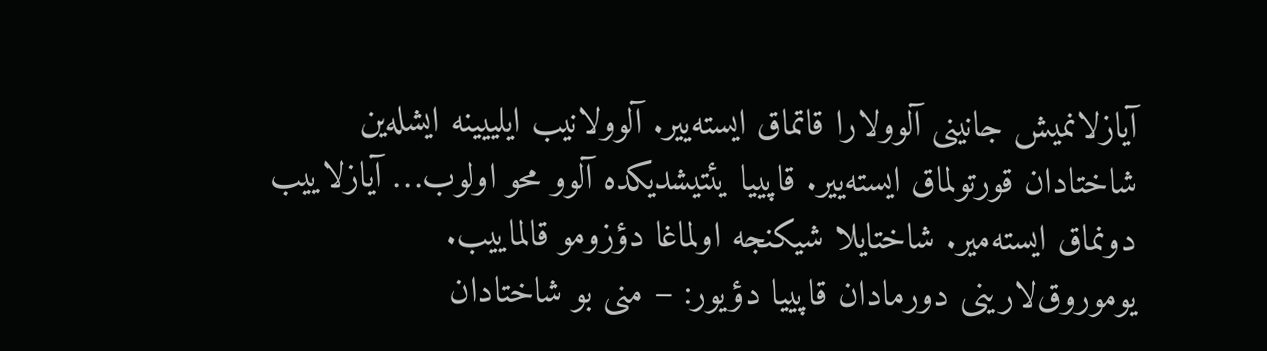آیازلانمیش جانینی آلوو‌لارا قاتماق ایسته‌ییر. آلوولانیب ایلییینه ایشله‌ین شاختا‌دان قورتولماق ایسته‌ییر. قاپییا یئتیشدیکده آلوو محو اولوب… آیازلاییب دونماق ایسته‌میر. شاختایلا شیکنجه اولماغا دؤزومو قالماییب. یوموروق‌لارینی دورما‌دان قاپییا دؤیور: – منی بو شاختا‌دان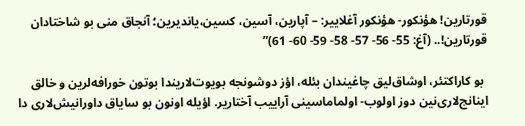قورتارین! هؤنکور- هؤنکور آغلاییر: – آپارین، آسین، کسین،یاندیرین؛ آنجاق منی بو شاختا‌دان قورتارین!.. (آغ: 55- 56- 57- 58- 59- 60- 61)”

 بو کاراکتئر، اوشاق‌لیق چاغیندان بئله، اؤز دوشونجه بویوت‌لاریندا بوتون خورافه‌لرین و خالق اینانج‌لاری‌نین دوز اولوب- اولماماسینی آراییب آختاریر. اؤیله اونون بو سایاق داورانیش‌لاری دا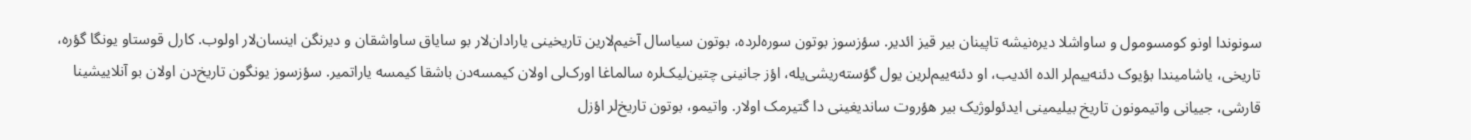سونوندا اونو کومسومول و ساواشلا دیره‌نیشه تاپینان بیر قیز ائدیر. سؤزسوز بوتون سوره‌لرده، بوتون سیاسال آخیم‌لارین تاریخینی یارا‌دان‌لار بو سایاق ساواشقان و دیرنگن اینسان‌لار اولوب. کارل قوستاو یونگا گؤره، تاریخی، یاشامیندا بؤیوک دئنه‌ییم‌لر الده ائدیب، او دئنه‌ییم‌لرین یول گؤسته‌ریشی‌یله، اؤز جانینی چتین‌لیک‌لره سالماغا اورک‌لی اولان کیمسه‌دن باشقا کیمسه یاراتمیر. سؤزسوز یونگون تاریخ‌دن اولان بو آنلاییشینا قارشی، جییانی واتیمونون تاریخ بیلیمینی ایدئولوژیک بیر هؤروت ساندیغینی دا گتیرمک اولار. واتیمو، بوتون تاریخ‌لر اؤزل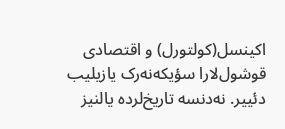اکینسل(کولتورل) و اقتصادی قوشول‌لارا سؤیکه‌نه‌رک یازیلیب دئییر. نه‌دنسه تاریخ‌لرده یالنیز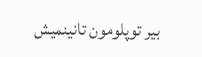بیر توپلومون تانینمیش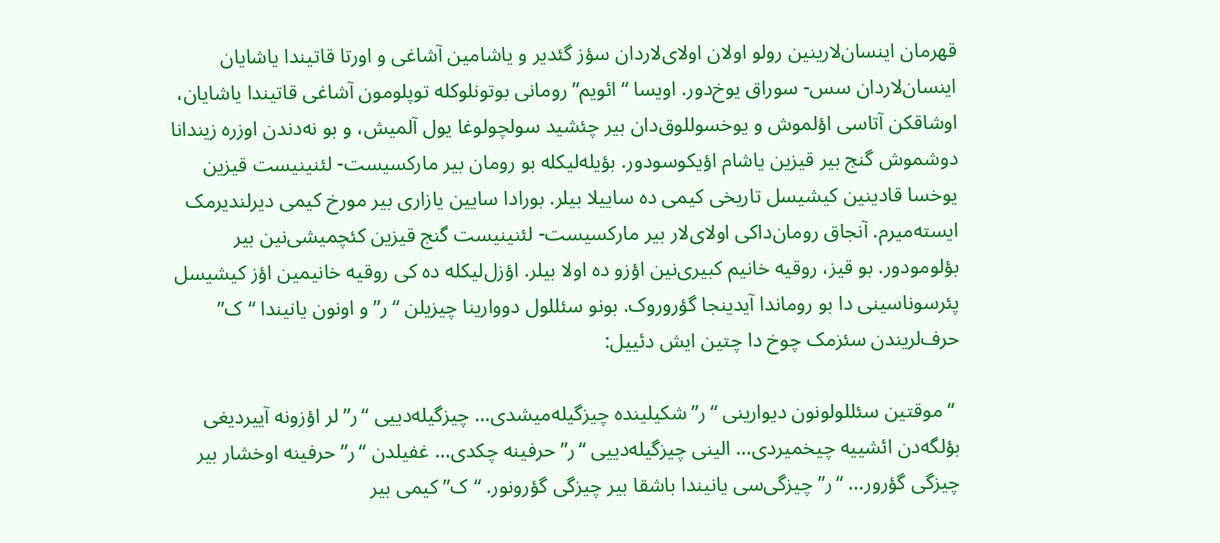قهرمان اینسان‌لارینین رولو اولان اولای‌لاردان سؤز گئدیر و یاشامین آشاغی و اورتا قاتیندا یاشایان اینسان‌لاردان سس- سوراق یوخ‌دور. اویسا “ائویم” رومانی بوتونلوکله توپلومون آشاغی قاتیندا یاشایان، اوشاقکن آتاسی اؤلموش و یوخسوللوق‌دان بیر چئشید سولچولوغا یول آلمیش، و بو نه‌دندن اوزره زیندانا دوشموش گنج بیر قیزین یاشام اؤیکوسودور. بؤیله‌لیکله بو رومان بیر مارکسیست- لئنینیست قیزین یوخسا قادینین کیشیسل تاریخی کیمی ده ساییلا بیلر. بورادا سایین یازاری بیر مورخ کیمی دیرلندیرمک ایسته‌میرم. آنجاق رومان‌داکی اولای‌لار بیر مارکسیست- لئنینیست گنج قیزین کئچمیشی‌نین بیر بؤلومودور. بو قیز، روقیه خانیم کبیری‌نین اؤزو ده اولا بیلر. اؤزل‌لیکله ده کی روقیه خانیمین اؤز کیشیسل پئرسوناسینی دا بو روماندا آیدینجا گؤروروک. بونو سئللول دووارینا چیزیلن “ر” و اونون یانیندا “ک” حرف‌لریندن سئزمک چوخ دا چتین ایش دئییل:

 “موقتین سئللولونون دیوارینی “ر” شکیلینده چیزگیله‌میشدی… چیزگیله‌دییی “ر” لر اؤزونه آییردیغی بؤلگه‌دن ائشییه چیخمیردی… الینی چیزگیله‌دییی “ر” حرفینه چکدی… غفیلدن “ر” حرفینه اوخشار بیر چیزگی گؤرور… “ر” چیزگی‌سی یانیندا باشقا بیر چیزگی گؤرونور. “ک” کیمی بیر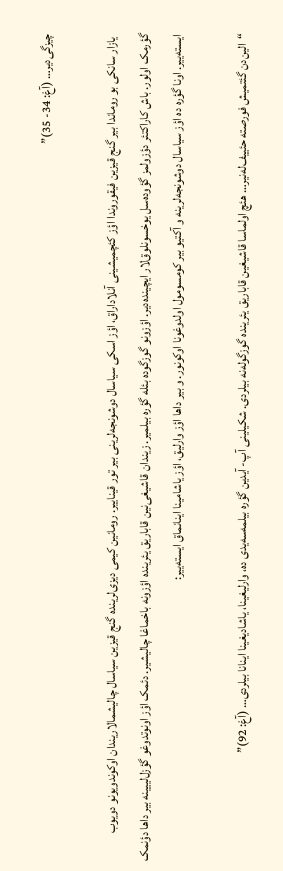چیزگی‌دیر… (آغ: 34- 35)”

 یازار سانکی بو روماندا بیر گنج قیزین فیقوروندا اؤز کئچمیشینی آنلادا‌راق، اؤز اسکی سیاسال دوشونجه‌لرینی بیر تور قیناییر. رومانین کیمی دیزی‌لرینده گنج قیزین سیاسال چالیشمالاریندان‌ اوکوندویونو دویوب گؤرمک اولور. باش کاراکتئر دؤزولمز گؤوده‌سل یوخسونلوق‌لار ایچینده‌دیر. اؤزونو گوزگوده بئله گؤره بیلمیر. زیندان قاشیغی‌نین قاباریق یئرینده اؤزونه باخماغا چالیشیر. دئمک اؤز اونوتدوغو گؤزل‌لییینه بیر داها دؤنمک ایسته‌ییر. اونا گؤره ده اؤز سیاسال دوشونجه‌لرینه و آکتیو بیر کومسومول اولدوغونا اوکونور. و بیر داها اؤز وارلیق، اؤز یاشامینا اینانماق ایسته‌ییر:

“الین‌دن گئتمیش فورصته حئییف‌له‌نیر… هئچ اولماسا قاشیغین قاباریق یئرینده گوزگوله‌نه بیلردی. شکیلینی آپ- آیدین گؤره بیلمه‌سه‌یدی ده، وارلیغینا، یاشادیغینا اینانا بیلردی… (آغ: 92)”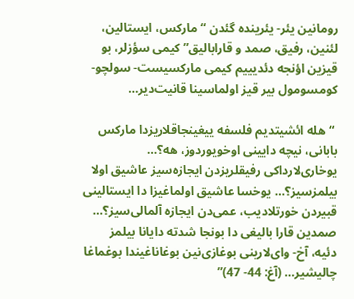رومانین یئر- یئرینده گئدن “مارکس، ایستالین، لئنین، رفیق، صمد و قارابا‌لیق” کیمی سؤزلر، بو قیزین اؤنجه دئدیییم کیمی مارکسیست- سولچو- کومسومول بیر قیز اولماسینا قانیت‌دیر…

 “هله ائشیتدیم فلسفه ییغینجاقلاریزدا مارکس بابانی، نیچه دایینی اوخویوردوز، هه؟… یوخاری‌لارداکی رفیقلریزدن ایجازه‌سیز عاشیق اولا بیلمزسیز؟… یوخسا عاشیق اولماغیزا دا ایستالینی قبیردن خورتلادیب، عمی‌دن ایجازه آلما‌لی‌سیز؟… صمدین قارا بالیغی دا بونجا شدته دایانا بیلمز دئیه، آخ- وای‌لارینی بوغازی‌نین بوغاناغیندا بوغماغا چالیشیر… (آغ: 44- 47)”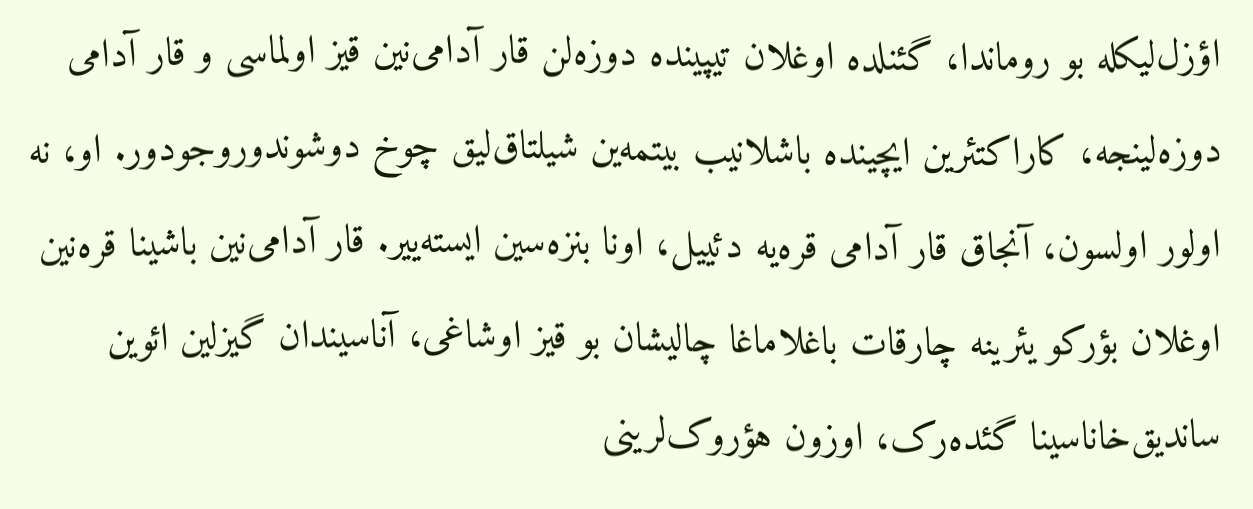اؤزل‌لیکله بو روماندا، گئنلده اوغلان تیپینده دوزه‌لن قار آدامی‌نین قیز اولماسی و قار آدامی دوزه‌لینجه، کاراکتئرین ایچینده باشلانیب بیتمه‌ین شیلتاق‌لیق چوخ دوشوندوروجودور. او، نه اولور اولسون، آنجاق قار آدامی قره‌یه دئییل، اونا بنزه‌سین ایسته‌ییر. قار آدامی‌نین باشینا قره‌نین اوغلان بؤرکو یئرینه چارقات باغلاماغا چالیشان بو قیز اوشاغی، آناسیندان گیزلین ائوین ساندیق‌خاناسینا گئده‌رک، اوزون هؤروک‌لرینی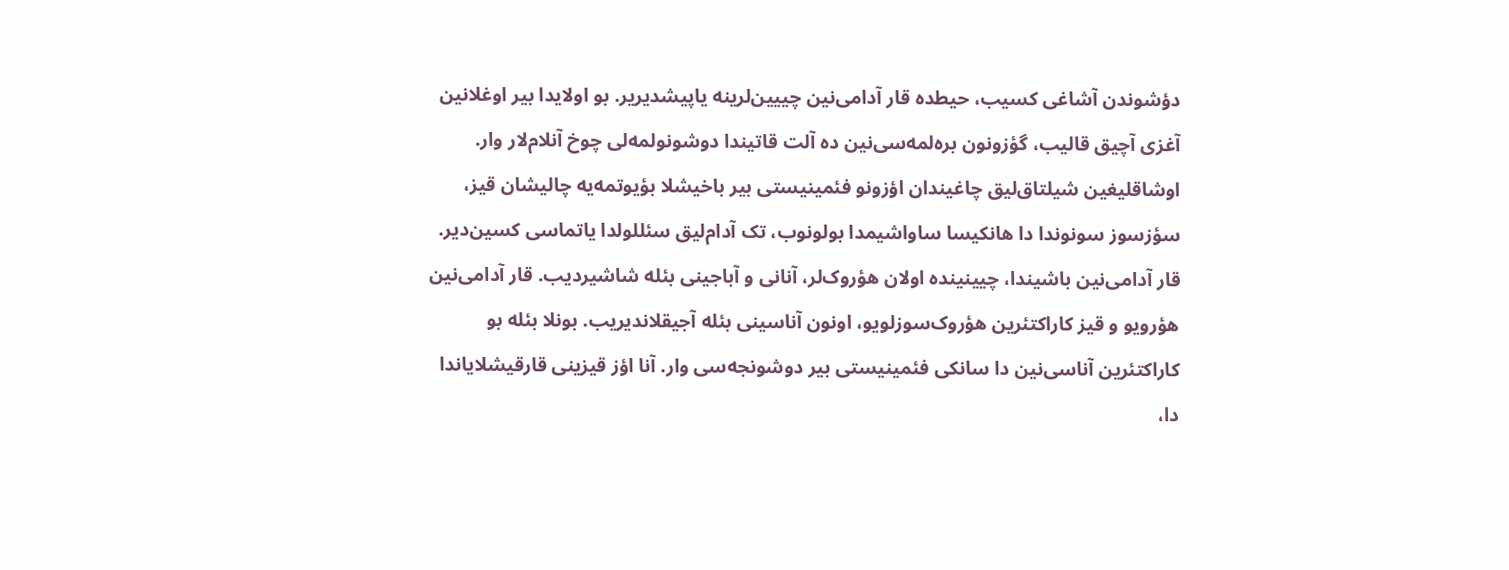دؤشوندن آشاغی کسیب، حیطده قار آدامی‌نین چییین‌لرینه یاپیشدیریر. بو اولایدا بیر اوغلانین آغزی آچیق قالیب، گؤزونون بره‌لمه‌سی‌نین ده آلت قاتیندا دوشونولمه‌لی چوخ آنلام‌لار وار. اوشاقلیغین شیلتاق‌لیق چاغیندان اؤزونو فئمینیستی بیر باخیشلا بؤیوتمه‌یه چالیشان قیز، سؤزسوز سونوندا دا هانکیسا ساواشیمدا بولونوب، تک آدام‌لیق سئللولدا یاتماسی کسین‌دیر. قار آدامی‌نین باشیندا، چیینینده اولان هؤروک‌لر، آنانی و آباجینی بئله شاشیردیب. قار آدامی‌نین هؤرویو و قیز کاراکتئرین هؤروک‌سوزلویو، اونون آناسینی بئله آجیقلاندیریب. بونلا بئله بو کاراکتئرین آناسی‌نین دا سانکی فئمینیستی بیر دوشونجه‌سی وار. آنا اؤز قیزینی قارقیشلایاندا دا،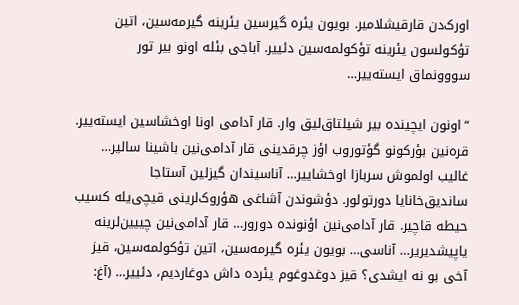اورک‌دن قارقیشلامیر. بویون یئره گیرسین یئرینه گیرمه‌سین، اتین تؤکولسون یئرینه تؤکولمه‌سین دئییر. آباجی بئله اونو بیر تور سووونماق ایسته‌ییر…

“اونون ایچینده بیر شیلتاق‌لیق وار. قار آدامی اونا اوخشاسین ایسته‌ییر. قره‌نین بؤرکونو گؤتوروب اؤز چرقدینی قار آدامی‌نین باشینا سالیر… غالیب اولموش سربازا اوخشاییر… آناسیندان گیزلین آستاجا ساندیق‌خانایا دورتولور. دؤشوندن آشاغی هؤروک‌لرینی قیچی‌یله کسیب حیطه قاچیر. قار آدامی‌نین اؤنونده دورور… قار آدامی‌نین چییین‌لرینه یاپیشدیریر… آناسی… بویون یئره گیرمه‌سین، اتین تؤکولمه‌سین، قیز آخی بو نه ایشدی؟ قیز دوغدوغوم یئرده داش دوغاردیم، دئییر… (آغ: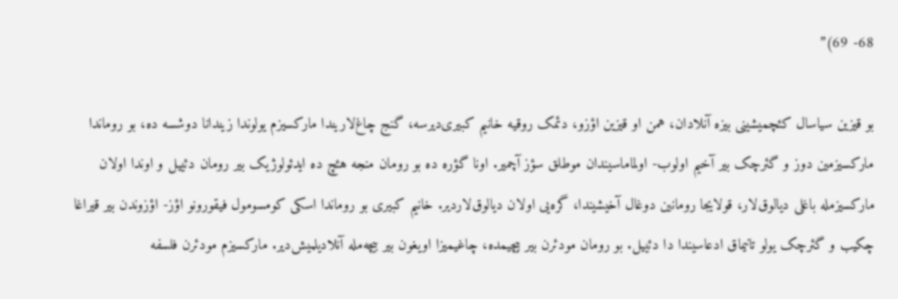68- 69)”

بو قیزین سیاسال کئچمیشینی بیزه آنلا‌دان، همن او قیزین اؤزو، دئمک روقیه خانیم کبیری‌دیرسه، گنج چاغ‌لاریندا مارکسیزم یولوندا زیندانا دوشسه ده، بو روماندا مارکسیزمین دوز و گئرچک بیر آخیم اولوب- اولماماسیندان موطلق سؤز آچمیر. اونا گؤره ده بو رومان منجه هئچ ده ایدئولوژیک بیر رومان دئییل و اوندا اولان مارکسیزمله باغلی دیالوق‌لار، قولایجا رومانین دوغال آخیشیندا، گره‌یی اولان دیالوق‌لاردیر. خانیم کبیری بو روماندا اسکی کومسومول فیقورونو اؤز- اؤزوندن بیر قیراغا چکیب و گئرچک یولو تانیماق ادعاسیندا دا دئییل. بو رومان مودئرن بیر بیچیمده، چاغیمیزا اویغون بیر بیچه‌مله آنلادیلمیش‌دیر. مارکسیزم مودئرن فلسفه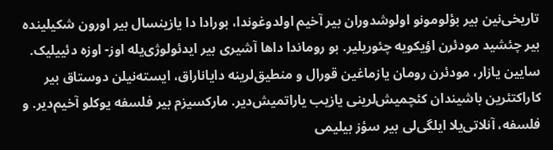تاریخی‌نین بیر بؤلومونو اولوشدوران بیر آخیم اولدوغوندا، بورادا دا یازینسال بیر اورون شکیلینده بیر چئشید مودئرن اؤیکویه چئوریلیر. بو روماندا داها آشیری بیر ایدئولوژی‌یله اوز- اوزه دئییلیک. سایین یازار، مودئرن رومان یازماغین قورال و منطیق‌لرینه دایانا‌راق، ایسته‌نیلن دوستاق بیر کاراکتئرین باشیندان کئچمیش‌لرینی یازیب یاراتمیش‌دیر. مارکسیزم بیر فلسفه یوکلو آخیم‌دیر. و فلسفه، آنلاتی‌یلا ایلگی‌لی بیر سؤز بیلیمی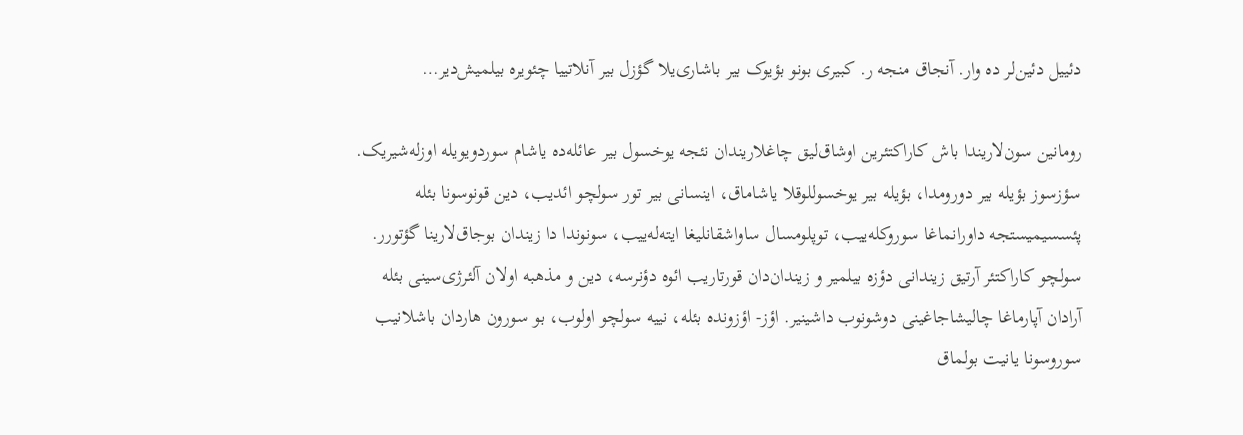دئییل دئین‌لر ده وار. آنجاق منجه ر. کبیری بونو بؤیوک بیر باشاری‌یلا گؤزل بیر آنلاتییا چئویره بیلمیش‌دیر…

رومانین سون‌لاریندا باش کاراکتئرین اوشاق‌لیق چاغلاریندان‌ نئجه یوخسول بیر عائله‌ده یاشام سوردویویله اوزله‌شیریک. سؤزسوز بؤیله بیر دورومدا، بؤیله بیر یوخسوللوقلا یاشاماق، اینسانی بیر تور سولچو ائدیب، دین قونوسونا بئله پئسسیمیستجه داورانماغا سوروکله‌ییب، توپلومسال ساواشقانلیغا ایته‌له‌ییب، سونوندا دا زیندان بوجاق‌لارینا گؤتورر. سولچو کاراکتئر آرتیق زیندانی دؤزه بیلمیر و زیندان‌دان قورتاریب ائوه دؤنرسه، دین و مذهبه اولان آلئرژی‌سینی بئله آرا‌دان آپارماغا چالیشاجاغینی دوشونوب داشینیر. اؤز- اؤزونده بئله، نییه سولچو اولوب، بو سورون هاردان باشلانیب سوروسونا یانیت بولماق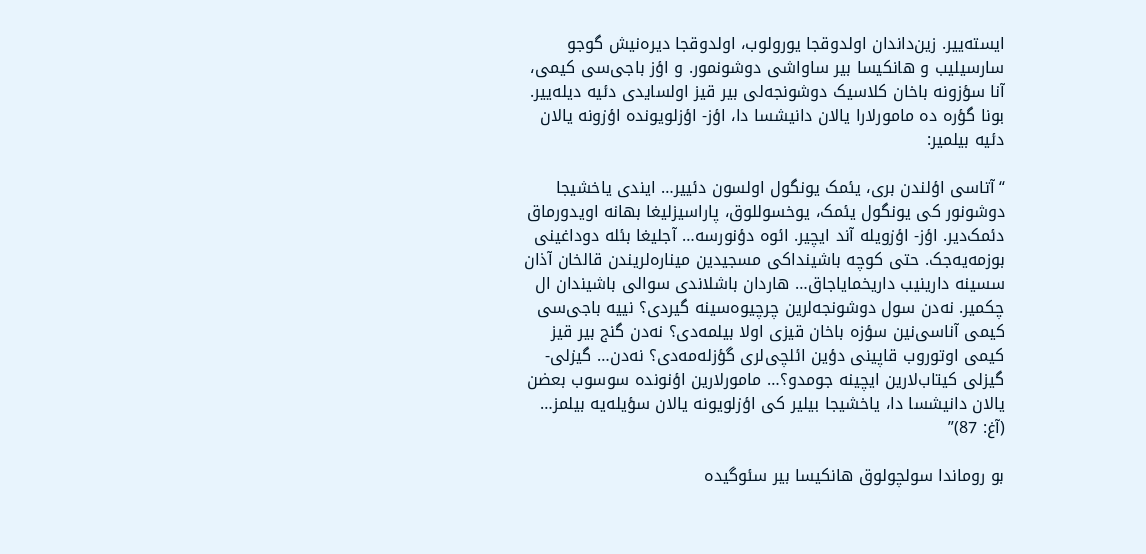ایسته‌ییر. زین‌داندان اولدوقجا یورولوب، اولدوقجا دیره‌نیش گوجو سارسیلیب و هانکیسا بیر ساواشی دوشونمور. و اؤز باجی‌سی کیمی، آنا سؤزونه باخان کلاسیک دوشونجه‌لی بیر قیز اولسایدی دئیه دیله‌ییر. بونا گؤره ده مامورلارا یالان دانیشسا دا، اؤز- اؤزلویونده اؤزونه یالان دئیه بیلمیر:

“آتاسی اؤلندن بری، یئمک یونگول اولسون دئییر… ایندی یاخشیجا دوشونور کی یونگول یئمک، یوخسوللوق، پاراسیزلیغا بهانه اویدورماق دئمک‌دیر. اؤز- اؤزویله آند ایچیر. ائوه دؤنورسه… آجلیغا بئله دوداغینی بوزمه‌یه‌جک. حتی کوچه باشینداکی مسجیدین میناره‌لریندن قالخان آذان سسینه دارینیب داریخمایا‌جاق… هاردان باشلاندی سوا‌لی باشیندان ال چکمیر. نه‌دن سول دوشونجه‌لرین چرچیوه‌سینه گیردی؟ نییه باجی‌سی کیمی آناسی‌نین سؤزه باخان قیزی اولا بیلمه‌دی؟ نه‌دن گنج بیر قیز کیمی اوتوروب قاپینی دؤین ائلچی‌لری گؤزله‌مه‌دی؟ نه‌دن… گیزلی- گیزلی کیتاب‌لارین ایچینه جومدو؟… مامورلارین اؤنونده سوسوب بعضن یالان دانیشسا دا، یاخشیجا بیلیر کی اؤزلویونه یالان سؤیله‌یه بیلمز… (آغ: 87)”

بو روماندا سولچولوق هانکیسا بیر سئوگیده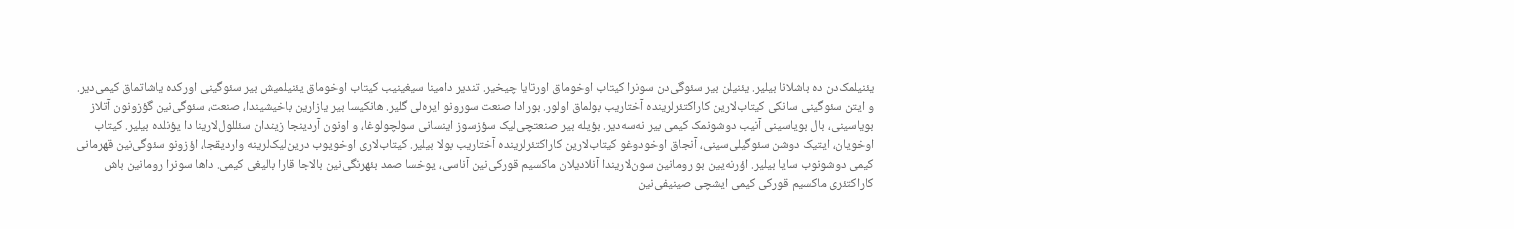یئنیلمک‌دن ده باشلانا بیلیر. یئنیلن بیر سئوگی‌دن سونرا کیتاب اوخوماق اورتایا چیخیر. تندیر دامینا سیغینیب کیتاب اوخوماق یئنیلمیش بیر سئوگینی اورکده یاشاتماق کیمی‌دیر. و ایتن سئوگینی سانکی کیتاب‌لارین کاراکتئرلرینده آختاریب بولماق اولور. بورادا صنعت سورونو ایره‌لی گلیر. هانکیسا بیر یازارین باخیشیندا، صنعت، سئوگی‌نین گؤزونون آتلاز بویاسینی، بال بویاسینی آنیب دوشونمک کیمی بیر نه‌سه‌دیر. بؤیله بیر صنعتچی‌لیک سؤزسوز اینسانی سولچولوغا، و اونون آردینجا زیندان سئللول‌لارینا دا یؤنلده بیلیر. کیتاب اوخویان، ایتیک دوشن سئوگیلی‌سینی، آنجاق اوخودوغو کیتاب‌لارین کاراکتئرلرینده آختاریب بولا بیلیر. کیتاب‌لاری اوخویوب درین‌لیک‌لرینه واردیقجا، اؤزونو سئوگی‌نین قهرمانی کیمی دوشونوب سایا بیلیر. اؤرنه‌یین بو رومانین سون‌لاریندا آنلادیلان ماکسیم قورکی‌نین آناسی، یوخسا صمد بئهرنگی‌نین بالاجا قارا بالیغی کیمی. داها سونرا رومانین باش کاراکتئری ماکسیم قورکی کیمی ایشچی صینیفی‌نین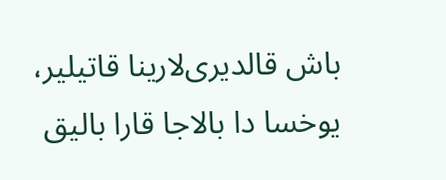باش قالدیری‌لارینا قاتیلیر، یوخسا دا بالاجا قارا بالیق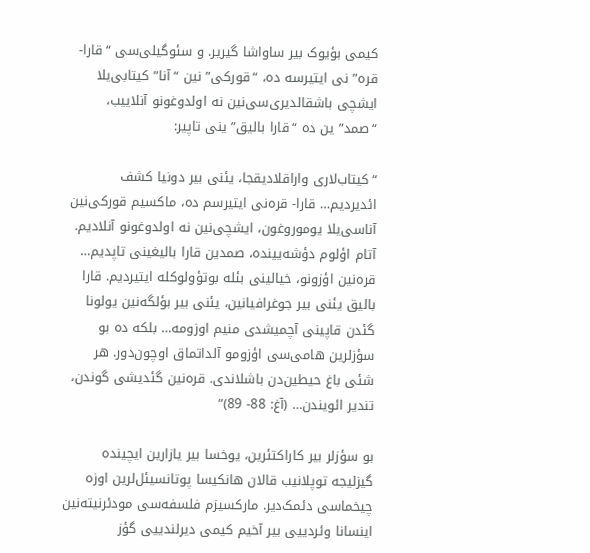کیمی بؤیوک بیر ساواشا گیریر. و سئوگیلی‌سی “قارا- قره” نی ایتیرسه ده، “قورکی” نین “آنا” کیتابی‌یلا ایشچی باشقالدیری‌سی‌نین نه اولدوغونو آنلاییب، “صمد” ین ده “قارا بالیق” ینی تاپیر:

“کیتاب‌لاری واراقلادیقجا، یئنی بیر دونیا کشف ائدیردیم… قارا- قره‌نی ایتیرسم ده، ماکسیم قورکی‌نین آناسی‌یلا یوموروغون، ایشچی‌نین نه اولدوغونو آنلادیم. آتام اؤلوم دؤشه‌یینده، صمدین قارا بالیغینی تاپدیم… قره‌نین اؤزونو، خیالینی بئله بوتؤولوکله ایتیردیم. قارا بالیق یئنی بیر جوغرافیانین، یئنی بیر بؤلگه‌نین یولونا گئدن قاپینی آچمیشدی منیم اوزومه… بلکه ده بو سؤزلرین هامی‌سی اؤزومو آلداتماق اوچون‌دور. هر شئی باغ حیطین‌دن باشلاندی. قره‌نین گئدیشی گوندن، تندیر ائویندن… (آغ: 88- 89)”

بو سؤزلر بیر کاراکتئرین، یوخسا بیر یازارین ایچینده گیزلیجه توپلانیب قالان هانکیسا پوتانسیئل‌لرین اوزه چیخماسی دئمک‌دیر. مارکسیزم فلسفه‌سی مودئرنیته‌نین اینسانا وئردییی بیر آخیم کیمی دیرلندییی گؤز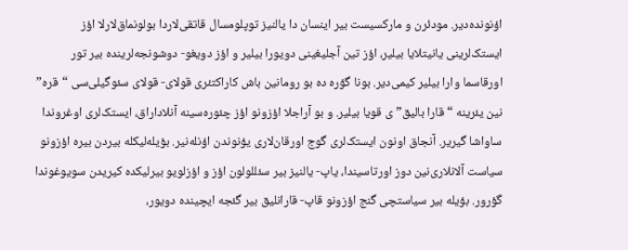اؤنونده‌دیر. مودئرن و مارکسیست بیر اینسان دا یالنیز توپلومسال قاتقی‌لاردا بولونماق‌لارلا اؤز ایستک‌لرینی یانیتلایا بیلیر، اؤز تین آجلیغینی دویورا بیلیر و اؤز دویغو- دوشونجه‌لرینده بیر تور اورقاسما وارا بیلیر کیمی‌دیر. بونا گؤره ده بو رومانین باش کاراکتئری قولای- قولای سئوگیلی‌سی “قره” نین یئرینه “قارا بالیق” ی قویا بیلیر. و بو آراجلا اؤزونو اؤز چئوره‌سینه آنلادا‌راق، ایستک‌لری اوغروندا ساواشا گیریر. آنجاق اونون ایستک‌لری گوج اورقان‌لاری یؤنوندن اؤنله‌نیر. بؤیله‌لیکله بیردن بیره اؤزونو سیاست آلانلاری‌نین دوز اورتاسیندا، یاپ- یالنیز بیر سئللولون اؤز و اؤزلویو بیرلیکده کیریدن سویوغوندا گؤرور. بؤیله بیر سیاستچی گنج اؤزونو قاپ- قارانلیق بیر گئجه ایچینده دویور،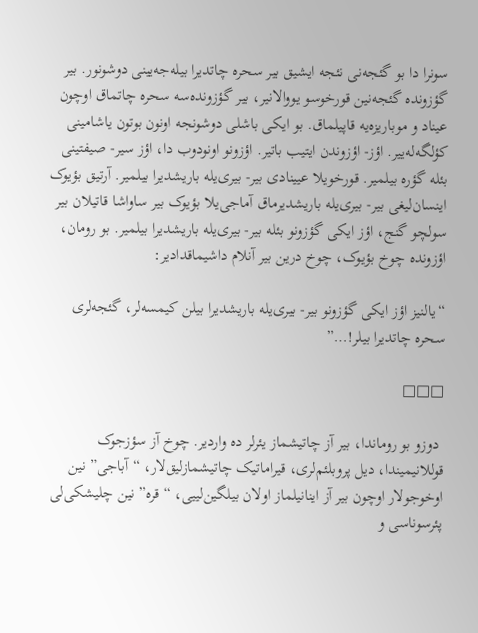سونرا دا بو گئجه‌نی نئجه ایشیق بیر سحره چاتدیرا بیله‌جه‌یینی دوشونور. بیر گؤزونده گئجه‌نین قورخوسو یووا‌لانیر، بیر گؤزونده‌سه سحره چاتماق اوچون عیناد و موباریزه‌یه قاپیلماق. بو ایکی باشلی دوشونجه اونون بوتون یاشامینی کؤلگه‌له‌ییر. اؤز- اؤزوندن ایتیب باتیر. اؤزونو اونودوب دا، اؤز سیر- صیفتینی بئله گؤره بیلمیر. قورخویلا عیینادی بیر- بیری‌یله باریشدیرا بیلمیر. آرتیق بؤیوک اینسان‌لیغی بیر- بیری‌یله باریشدیرماق آماجی‌یلا بؤیوک بیر ساواشا قاتیلان بیر سولچو گنج، اؤز ایکی گؤزونو بئله بیر- بیری‌یله باریشدیرا بیلمیر. بو رومان، اؤزونده چوخ بؤیوک، چوخ درین بیر آنلام داشیماقدا‌دیر:

“یالنیز اؤز ایکی گؤزونو بیر- بیری‌یله باریشدیرا بیلن کیمسه‌لر، گئجه‌لری سحره چاتدیرا بیلر!…”

□□□

 دوزو بو روماندا، بیر آز چاتیشماز یئرلر ده واردیر. چوخ آز سؤزجوک قوللانیمیندا، دیل پروبلئم‌لری، قیراماتیک چاتیشمازلیق‌لار، “آباجی” نین اوخوجولار اوچون بیر آز اینانیلماز اولان بیلگین‌لییی، “قره” نین چلیشکی‌لی پئرسوناسی و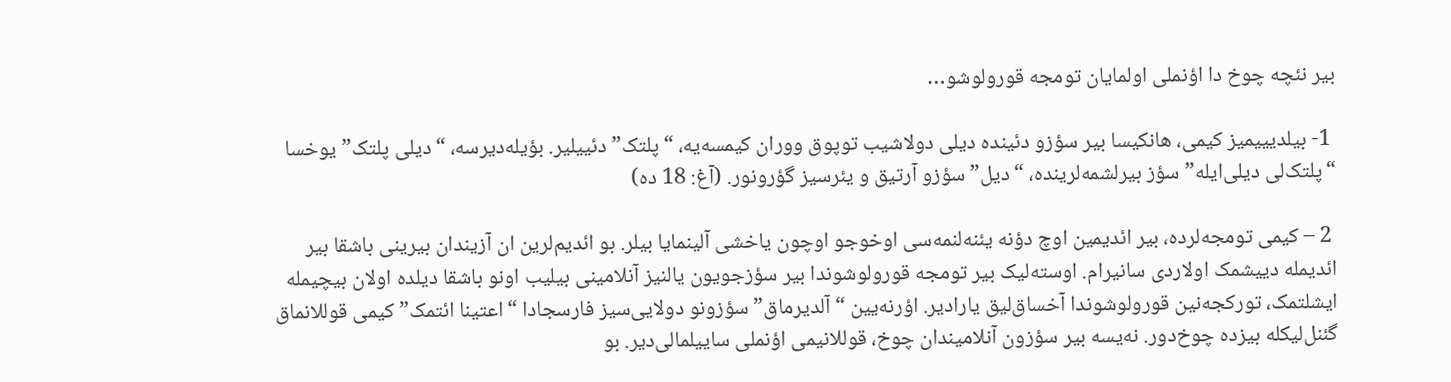بیر نئچه چوخ دا اؤنملی اولمایان تومجه قورولوشو…

 1- بیلدیییمیز کیمی، هانکیسا بیر سؤزو دئینده دیلی دولاشیب توپوق ووران کیمسه‌یه، “پلتک” دئییلیر. بؤیله‌دیرسه، “دیلی پلتک” یوخسا “پلتک‌لی دیلی‌ایله” سؤز بیرلشمه‌لرینده، “دیل” سؤزو آرتیق و یئرسیز گؤرونور. (آغ: 18 ده)

 2 – کیمی تومجه‌لرده، بیر ائدیمین اوچ دؤنه یئنه‌لنمه‌سی اوخوجو اوچون یاخشی آلینمایا بیلر. بو ائدیم‌لرین ان آزیندان بیرینی باشقا بیر ائدیمله دییشمک اولاردی سانیرام. اوسته‌لیک بیر تومجه قورولوشوندا بیر سؤزجویون یالنیز آنلامینی بیلیب اونو باشقا دیلده اولان بیچیمله ایشلتمک، تورکجه‌نین قورولوشوندا آخساق‌لیق یارا‌دیر. اؤرنه‌یین “آلدیرماق” سؤزونو دولایی‌سیز فارسجادا “اعتینا ائتمک” کیمی قوللانماق گئنل‌لیکله بیزده چوخ‌دور. نه‌یسه بیر سؤزون آنلامیندان چوخ، قوللانیمی اؤنملی ساییلما‌لی‌دیر. بو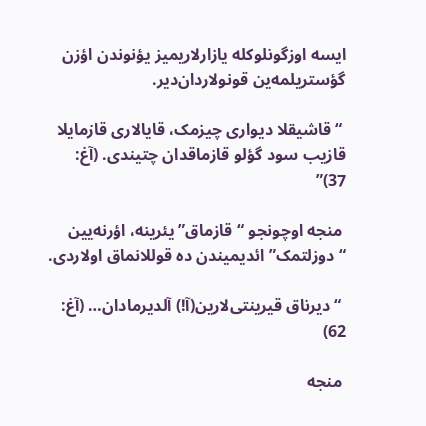ایسه اوزگونلوکله یازارلاریمیز یؤنوندن اؤزن گؤستریلمه‌ین قونولاردان‌دیر.

 “قاشیقلا دیواری چیزمک، قایا‌لاری قازمایلا قازیب سود گؤلو قازماقدان چتیندی. (آغ: 37)”

 منجه اوچونجو “قازماق” یئرینه، اؤرنه‌یین “دوزلتمک” ائدیمیندن ده قوللانماق اولاردی.

 “دیرناق قیرینتی‌لارین(آ!) آلدیرما‌دان… (آغ: 62)

 منجه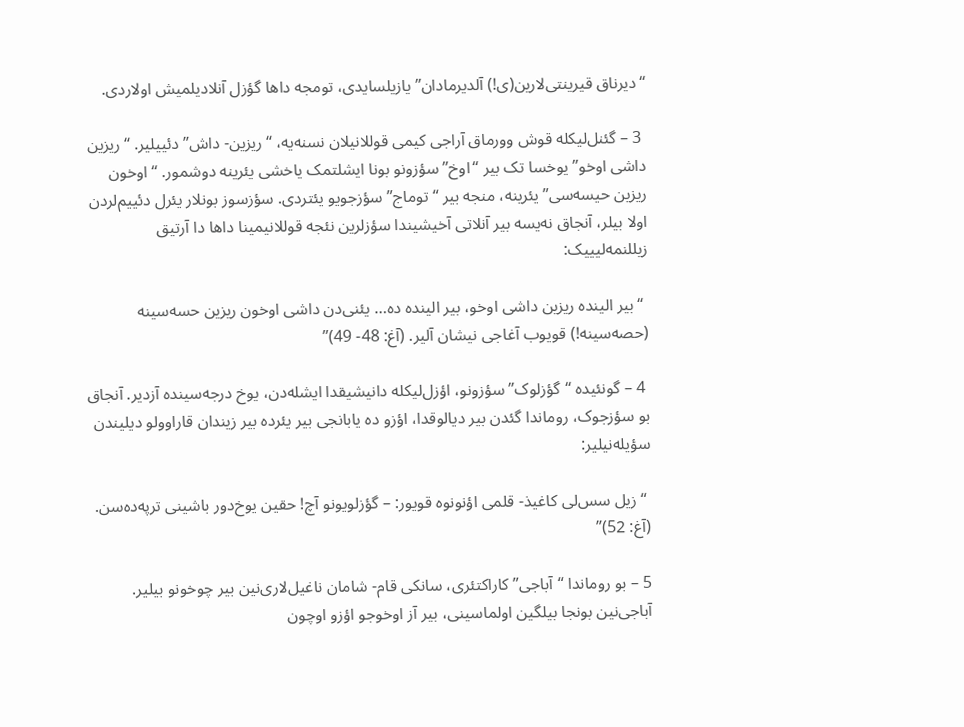“دیرناق قیرینتی‌لارین(ی!) آلدیرما‌دان” یازیلسایدی، تومجه داها گؤزل آنلادیلمیش اولاردی.

 3 – گئنل‌لیکله قوش وورماق آراجی کیمی قوللانیلان نسنه‌یه، “ریزین- داش” دئییلیر. “ریزین داشی اوخو” یوخسا تک بیر “اوخ” سؤزونو بونا ایشلتمک یاخشی یئرینه دوشمور. “اوخون ریزین حیسه‌سی” یئرینه، منجه بیر “توماج” سؤزجویو یئتردی. سؤزسوز بونلار یئرل دئییم‌لردن اولا بیلر، آنجاق نه‌یسه بیر آنلاتی آخیشیندا سؤزلرین نئجه قوللانیمینا داها دا آرتیق زیللنمه‌لیییک:

 “بیر الینده ریزین داشی اوخو، بیر الینده ده… یئنی‌دن داشی اوخون ریزین حسه‌سینه (حصه‌سینه!) قویوب آغاجی نیشان آلیر. (آغ: 48- 49)”

 4 – گونئیده “گؤزلوک” سؤزونو، اؤزل‌لیکله دانیشیقدا ایشله‌دن، یوخ درجه‌سینده آزدیر. آنجاق بو سؤزجوک، روماندا گئدن بیر دیالوقدا، اؤزو ده یابانجی بیر یئرده بیر زیندان قاراوولو دیلیندن سؤیله‌نیلیر:

 “زیل سس‌لی کاغیذ- قلمی اؤنونوه قویور: – گؤزلویونو آچ! حقین یوخ‌دور باشینی ترپه‌ده‌سن. (آغ: 52)”

5 – بو روماندا “آباجی” کاراکتئری، سانکی قام- شامان ناغیل‌لاری‌نین بیر چوخونو بیلیر. آباجی‌نین بونجا بیلگین اولماسینی، بیر آز اوخوجو اؤزو اوچون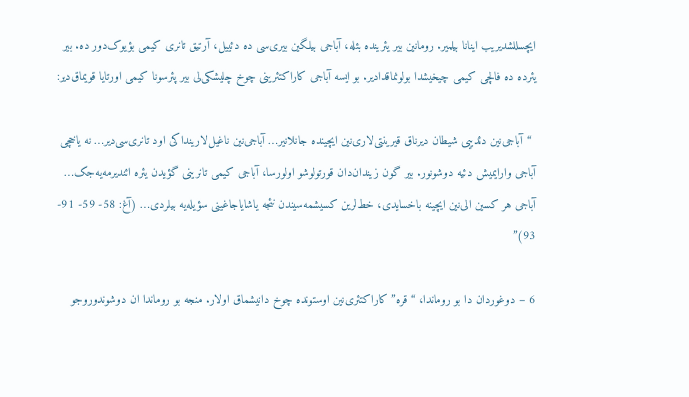ایچسللشدیریب اینانا بیلمیر. رومانین بیر یئرینده بئله، آباجی بیلگین بیری‌سی ده دئییل، آرتیق تانری کیمی بؤیوک‌دور ده. بیر یئرده ده فالچی کیمی چیخیشدا بولونماقدا‌دیر. بو ایسه آباجی کاراکتئرینی چوخ چلیشکی‌لی بیر پئرسونا کیمی اورتایا قویماق‌دیر:

 “آباجی‌نین دئدییی شیطان دیرناق قیرینتی‌لاری‌نین ایچینده جانلانیر… آباجی‌نین ناغیل‌لارینداکی اود تانری‌سی‌دیر… نه یاخچی آباجی وار‌ایمیش دئیه دوشونور. بیر گون زیندان‌دان قورتولوشو اولورسا، آباجی کیمی تانرینی گؤیدن یئره ائندیرمه‌یه‌جک… آباجی هر کسین الی‌نین ایچینه باخسایدی، خط‌لرین کسیشمه‌سیندن نئجه یاشایاجاغینی سؤیله‌یه بیلردی… (آغ: 58- 59- 91- 93)”

6 – دوغوردان دا بو روماندا، “قره” کاراکتئری‌نین اوستونده چوخ دانیشماق اولار. منجه بو روماندا ان دوشوندوروجو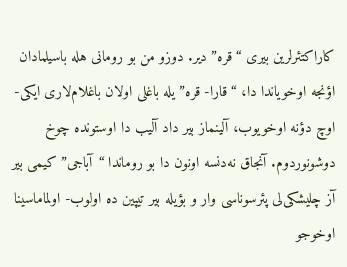کاراکتئرلرین بیری “قره” دیر. دوزو من بو رومانی هله باسیلما‌دان اؤنجه اوخویاندا دا، “قارا- قره” یله باغلی اولان باغلام‌لاری ایکی- اوچ دؤنه اوخویوب، آلینماز بیر داد آلیب دا اوستونده چوخ دوشونوردوم. آنجاق نه‌دنسه اونون دا بو روماندا “آباجی” کیمی بیر آز چلیشکی‌لی پئرسوناسی وار و بؤیله بیر تیپین ده اولوب- اولماماسینا اوخوجو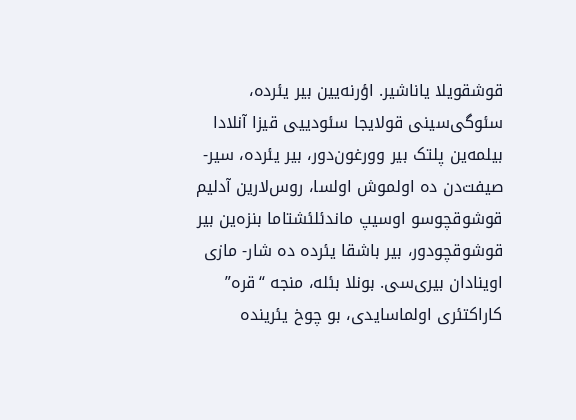قوشقویلا یاناشیر. اؤرنه‌یین بیر یئرده، سئوگی‌سینی قولایجا سئودییی قیزا آنلادا بیلمه‌ین پلتک بیر وورغون‌دور، بیر یئرده، سیر- صیفت‌دن ده اولموش اولسا، روس‌لارین آدلیم قوشوقچوسو اوسیپ ماندئلئشتاما بنزه‌ین بیر قوشوقچودور، بیر باشقا یئرده ده شار- مازی اوینا‌دان بیری‌سی. بونلا بئله، منجه “قره” کاراکتئری اولماسایدی، بو چوخ یئرینده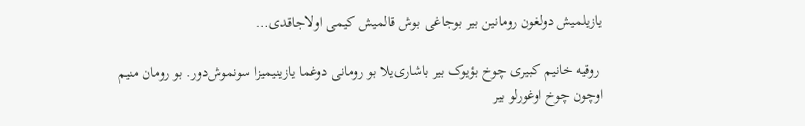یازیلمیش دولغون رومانین بیر بوجاغی بوش قالمیش کیمی اولا‌جاقدی…

 روقیه خانیم کبیری چوخ بؤیوک بیر باشاری‌یلا بو رومانی دوغما یازینیمیزا سونموش‌دور. بو رومان منیم اوچون چوخ اوغورلو بیر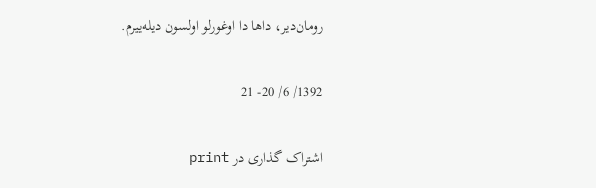رومان‌دیر، داها دا اوغورلو اولسون دیله‌ییرم.

1392/ 6/ 20- 21

اشتراک گذاری در print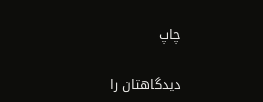چاپ

دیدگاهتان را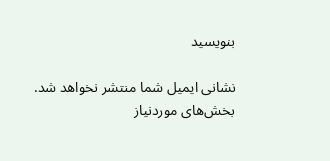بنویسید

نشانی ایمیل شما منتشر نخواهد شد. بخش‌های موردنیاز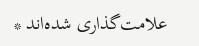علامت‌گذاری شده‌اند *